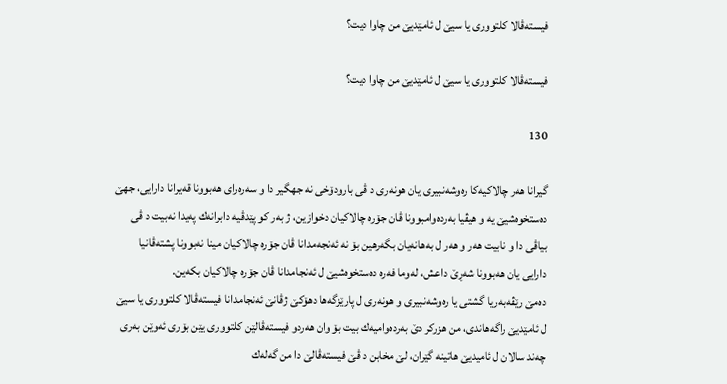فیسته‌‌ڤالا كلتووری یا سیێ ل ئامێدیێ من چاوا دیت؟

فیسته‌‌ڤالا كلتووری یا سیێ ل ئامێدیێ من چاوا دیت؟

130

گیرانا هه‌‌ر چالاكیه‌‌كا ره‌‌وشه‌‌نبیری یان هونه‌‌ری د ڤی بارودۆخی نه‌‌ جهگیر دا و سه‌‌ره‌‌رای هه‌‌بوونا قه‌‌یرانا دارایی، جهێ ده‌‌ستخوه‌‌شیێ یه‌‌ و هیڤیا به‌‌رده‌‌وامبوونا ڤان جۆره‌‌ چالاكیان دخوازین، ژ به‌‌ر كو پێدڤیه‌‌ دابرانه‌‌ك په‌‌یدا نه‌‌بیت د ڤی بیاڤی دا و نابیت هه‌‌ر و هه‌‌ر ل به‌‌هانه‌‌یان بگه‌‌رهین بۆ نه‌‌ ئه‌‌نجه‌‌مدانا ڤان جۆره‌‌ چالاكیان مینا نه‌‌بوونا پشته‌‌ڤانیا دارایی یان هه‌‌بوونا شه‌‌ڕێ داعش، له‌‌وما فه‌‌ره‌‌ ده‌‌ستخوه‌‌شیێ ل ئه‌نجامدانا ڤان جۆره‌‌ چالاكیان بكه‌‌ین.
ده‌‌مێ رێڤه‌‌به‌‌ریا گشتی یا ره‌‌وشه‌‌نبیری و هونه‌‌ری ل پارێزگه‌ها دهۆكێ ژڤانێ ئه‌‌نجامدانا فیسته‌‌ڤالا كلتووری یا سیێ ل ئامێدیێ راگه‌‌هاندی، من هزركر دێ به‌‌رده‌‌وامیه‌‌ك بیت بۆ وان هه‌‌ردو فیسته‌‌ڤالێن كلتووری یێن بۆری ئه‌‌وێن به‌‌ری چه‌‌ند سالان ل ئامیدیێ هاتینه‌‌ گێران، لێ مخابن د ڤێ فیسته‌‌ڤالێ دا من گه‌‌له‌‌ك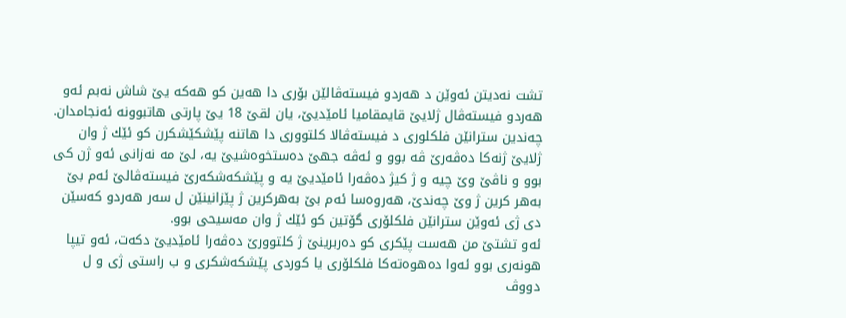تشت نه‌‌دیتن ئه‌‌وێن د هه‌‌ردو فیسته‌‌ڤالێن بۆری دا هه‌‌ین كو هه‌‌كه‌‌ یێ شاش نه‌‌بم ئه‌‌و هه‌‌ردو فیسته‌‌ڤال ژلایێ قایمقامیا ئامێدیێ، یان لقێ 18 یێ پارتی هاتبوونه‌‌ ئه‌‌نجامدان.
چه‌‌ندین سترانێن فلكلوری د فیسته‌ڤالا كلتووری دا هاتنه‌‌ پێشكێشكرن كو ئێك ژ وان ژلایێ ژنه‌‌كا ده‌‌ڤه‌‌رێ ڤه‌‌ بوو و ئه‌‌ڤه‌‌ جهێ ده‌‌ستخوه‌‌شیێ یه‌‌، لێ مه‌‌ نه‌‌زانی ئه‌‌و ژن كی بوو و ناڤێ وێ چیه‌‌ و ژ كیژ ده‌‌ڤه‌‌را ئامێدیێ یه‌‌ و پێشكه‌‌شكه‌‌رێ فیسته‌‌ڤالێ ئه‌‌م بێ به‌‌هر كرین ژ وێ چه‌‌ندێ، هه‌‌روه‌‌سا ئه‌‌م بێ به‌‌هركرین ژ پێزانینێن ل سه‌‌ر هه‌‌ردو كه‌‌سێن دی ژی ئه‌‌وێن سترانێن فلكلۆری گۆتین كو ئێك ژ وان مه‌‌سیحی بوو.
ئه‌‌و تشتێ من هه‌‌ست پێكری كو ده‌‌ربرینێ ژ كلتوورێ ده‌‌ڤه‌‌را ئامێدیێ دكه‌‌ت، ئه‌‌و تیپا هونه‌‌ری بوو ئه‌‌وا ده‌‌هوه‌‌ته‌‌كا فلكلۆری یا كوردی پێشكه‌‌شكری و ب راستی ژی و ل دووڤ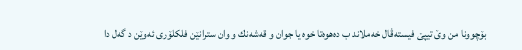بۆچوونا من وێ تیپێ فیسته‌‌ڤال خه‌‌ملاند ب ده‌هوه‌‌تا خوه‌‌ یا جوان و قه‌‌شه‌‌نك و وان سترانێن فلكلۆری ئه‌‌وێن د گه‌‌ل دا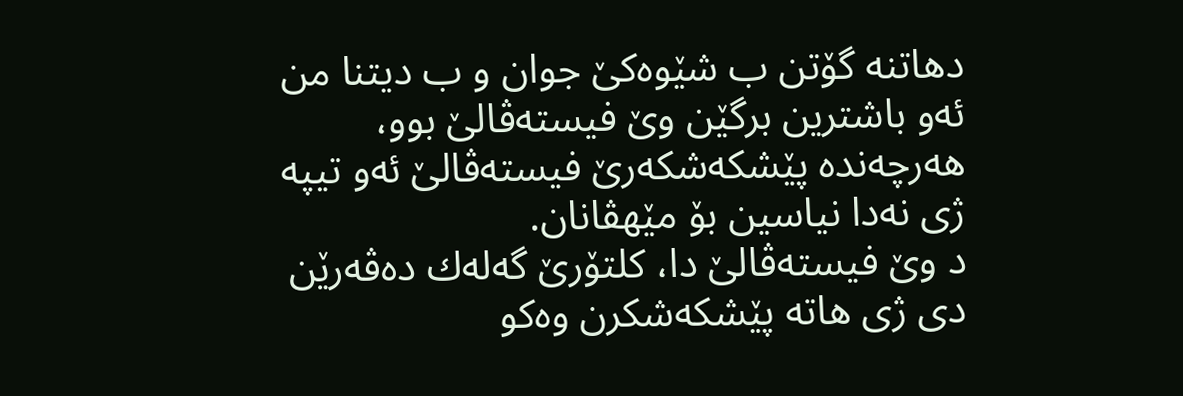دهاتنه‌‌ گۆتن ب شێوه‌‌كێ جوان و ب دیتنا من ئه‌‌و باشترین برگێن وێ فیسته‌‌ڤالێ بوو، هه‌‌رچه‌‌نده‌‌ پێشكه‌‌شكه‌‌رێ فیسته‌‌ڤالێ ئه‌‌و تیپه‌‌ ژی نه‌‌دا نیاسین بۆ مێهڤانان.
د وێ فیسته‌‌ڤالێ دا، كلتۆرێ گه‌‌له‌‌ك ده‌‌ڤه‌‌رێن دی ژی هاته‌‌ پێشكه‌‌شكرن وه‌‌كو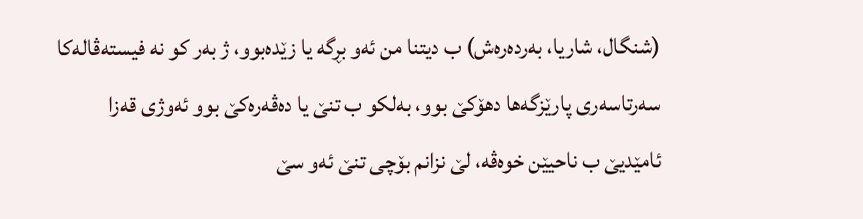(شنگال، شاریا، به‌‌رده‌‌ره‌‌ش) ب دیتنا من ئه‌‌و بڕگه‌‌ یا زێده‌بوو، ژ به‌‌ر كو نه‌‌ فیسته‌‌ڤاله‌‌كا سه‌‌رتاسه‌‌ری پارێزگه‌‌ها دهۆكێ بوو، به‌‌لكو ب تنێ یا ده‌‌ڤه‌‌ره‌‌كێ بوو ئه‌‌وژی قه‌‌زا ئامێدیێ ب ناحیێن خوه‌‌ڤه‌‌، لێ نزانم بۆچی تنێ ئه‌‌و سێ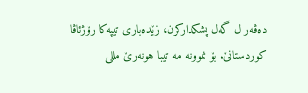ده‌‌ڤه‌‌ر ل گه‌‌ل پشكداركرن، زێده‌‌باری تیپه‌‌كا رۆژئاڤا كوردستانێ. بۆ نموونه‌‌ مه‌‌ تیبا هونه‌‌رێ مللی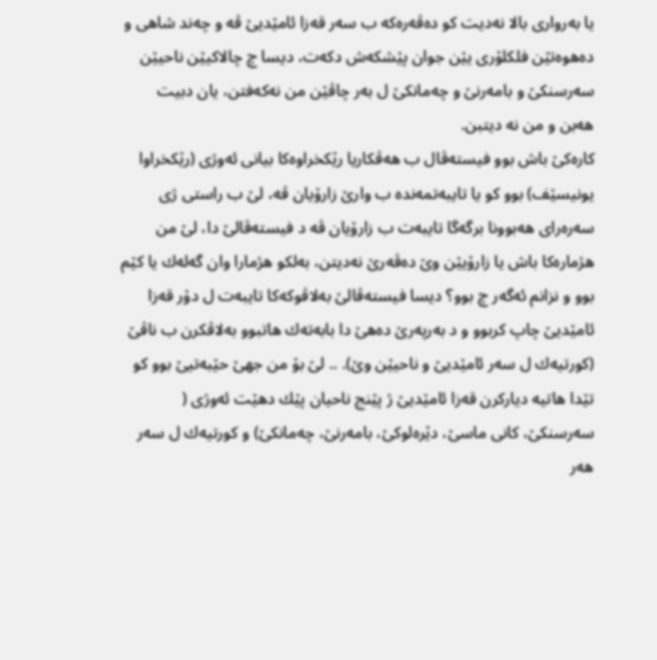یا به‌‌رواری بالا نه‌‌دیت كو ده‌‌ڤه‌‌ره‌‌كه‌‌ ب سه‌‌ر قه‌‌زا ئامێدیێ ڤه‌‌ و چه‌‌ند شاهی و ده‌‌هوه‌‌تێن فلكلۆری یێن جوان پێشكه‌‌ش دكه‌‌ت، دیسا چ چالاكیێن ناحیێن سه‌رسنكێ و بامه‌رنێ و چه‌مانكێ ل به‌ر چاڤێن من نه‌كه‌فتن، یان دبیت هه‌بن و من نه‌ دیتبن.
كاره‌‌كێ باش بوو فیسته‌‌ڤال ب هه‌ڤكاریا رێكخراوه‌كا بیانی ئه‌وژی (رێكخراوا یونیسێف) بوو كو یا تایبه‌تمه‌نده‌ ب وارێ زارۆیان ڤه‌، لێ ب راستی ژی سه‌ره‌رای هه‌بوونا برگه‌گا تایبه‌ت ب زارۆیان ڤه‌ د فیسته‌ڤالێ دا، لێ من هژماره‌كا باش یا زارۆیێن وێ ده‌ڤه‌رێ نه‌دیتن، به‌لكو هژمارا وان گه‌له‌ك یا كێم بوو و نزانم ئه‌گه‌ر چ بوو؟ دیسا فیسته‌‌ڤالێ به‌‌لاڤو‌كه‌‌كا تایبه‌‌ت ل دۆر قه‌زا ئامێدیێ چاپ كربوو و د به‌‌رپه‌‌رێ ده‌‌هێ دا بابه‌‌ته‌‌ك هاتبوو‌ به‌‌لاڤكرن ب ناڤێ (كورتیه‌‌ك ل سه‌‌ر ئامێدیێ و ناحیێن وێ). .. لێ بۆ من جهێ حێبه‌‌تیێ بوو كو تێدا هاتیه‌‌ دیاركرن قه‌‌زا ئامێدیێ ژ پێنج ناحیان پێك دهێت ئه‌‌وژی ( سه‌‌رسنكێ، كانی ماسێ، دێره‌‌لوكێ، بامه‌‌رنێ، چه‌‌مانكێ) و كورتیه‌‌ك ل سه‌‌ر هه‌‌ر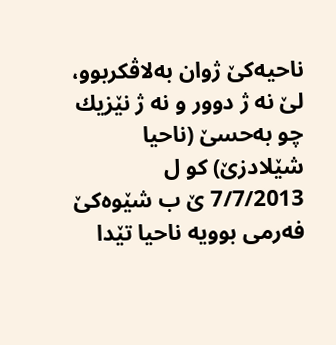ناحیه‌‌كێ ژوان به‌‌لاڤكربوو، لێ نه‌‌ ژ دوور و نه‌‌ ژ نێزیك چو به‌‌حسێ (ناحیا شێلادزێ) كو ل 7/7/2013 ێ ب شێوه‌كێ فه‌رمی بوویه‌ ناحیا تێدا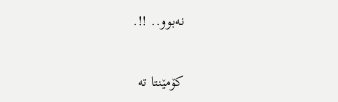نه‌‌بوو.. !!.

کۆمێنتا تە